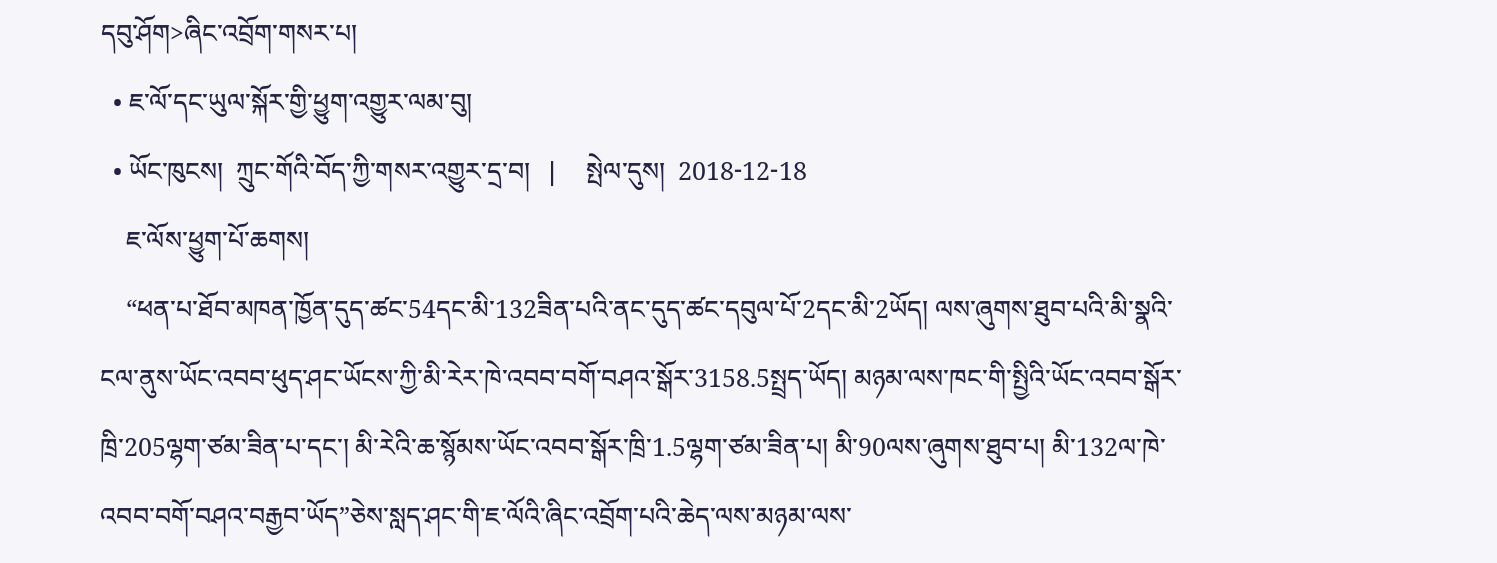དབུ་ཤོག>ཞིང་འབྲོག་གསར་པ།
  • ཇ་ལོ་དང་ཡུལ་སྐོར་གྱི་ཕྱུག་འགྱུར་ལམ་བུ།
  • ཡོང་ཁུངས།  ཀྲུང་གོའི་བོད་ཀྱི་གསར་འགྱུར་དྲ་བ།   |     སྤེལ་དུས།  2018-12-18
    ཇ་ལོས་ཕྱུག་པོ་ཆགས།
    “ཕན་པ་ཐོབ་མཁན་ཁྱོན་དུད་ཚང་54དང་མི་132ཟིན་པའི་ནང་དུད་ཚང་དབུལ་པོ་2དང་མི་2ཡོད། ལས་ཞུགས་ཐུབ་པའི་མི་སྣའི་ངལ་ནུས་ཡོང་འབབ་ཕུད་ཤང་ཡོངས་ཀྱི་མི་རེར་ཁེ་འབབ་བགོ་བཤའ་སྒོར་3158.5སྤྲད་ཡོད། མཉམ་ལས་ཁང་གི་སྤྱིའི་ཡོང་འབབ་སྒོར་ཁྲི་205ལྷག་ཙམ་ཟིན་པ་དང་། མི་རེའི་ཆ་སྙོམས་ཡོང་འབབ་སྒོར་ཁྲི་1.5ལྷག་ཙམ་ཟིན་པ། མི་90ལས་ཞུགས་ཐུབ་པ། མི་132ལ་ཁེ་འབབ་བགོ་བཤའ་བརྒྱབ་ཡོད”ཅེས་སླད་ཤང་གི་ཇ་ལོའི་ཞིང་འབྲོག་པའི་ཆེད་ལས་མཉམ་ལས་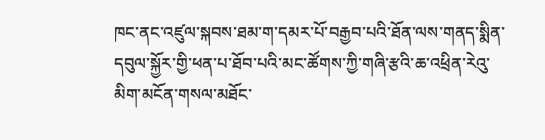ཁང་ནང་འཛུལ་སྐབས་ཐམ་ག་དམར་པོ་བརྒྱབ་པའི་ཐོན་ལས་གནད་སྨིན་དབུལ་སྐྱོར་གྱི་ཕན་པ་ཐོབ་པའི་མང་ཚོགས་ཀྱི་གཞི་རྩའི་ཆ་འཕྲིན་རེའུ་མིག་མངོན་གསལ་མཐོང་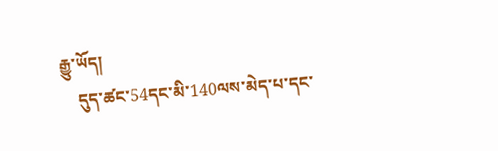རྒྱུ་ཡོད།
    དུད་ཚང་54དང་མི་140ལས་མེད་པ་དང་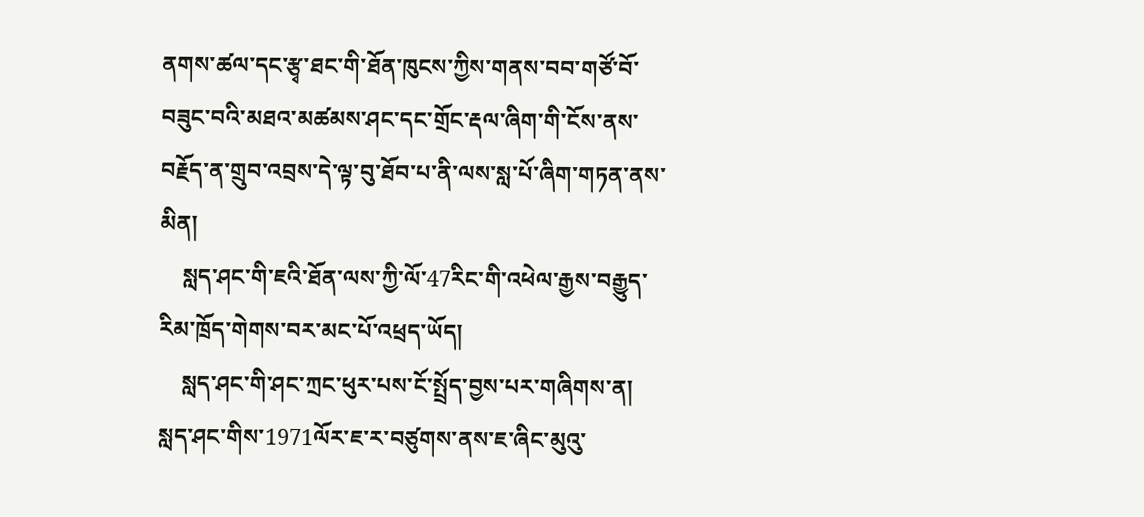ནགས་ཚལ་དང་རྩྭ་ཐང་གི་ཐོན་ཁུངས་ཀྱིས་གནས་བབ་གཙོ་བོ་བཟུང་བའི་མཐའ་མཚམས་ཤང་དང་གྲོང་རྡལ་ཞིག་གི་ངོས་ནས་བརྗོད་ན་གྲུབ་འབྲས་དེ་ལྟ་བུ་ཐོབ་པ་ནི་ལས་སླ་པོ་ཞིག་གཏན་ནས་མིན།
    སླད་ཤང་གི་ཇའི་ཐོན་ལས་ཀྱི་ལོ་47རིང་གི་འཕེལ་རྒྱས་བརྒྱུད་རིམ་ཁྲོད་གེགས་བར་མང་པོ་འཕྲད་ཡོད།
    སླད་ཤང་གི་ཤང་ཀྲང་ཕུར་པས་ངོ་སྤྲོད་བྱས་པར་གཞིགས་ན། སླད་ཤང་གིས་1971ལོར་ཇ་ར་བཙུགས་ནས་ཇ་ཞིང་མུའུ་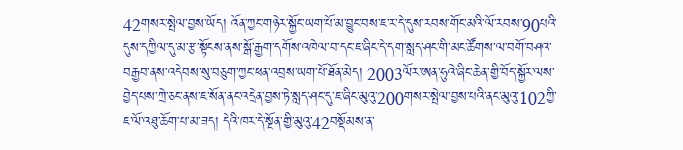42གསར་སྤེལ་བྱས་ཡོད། འོན་ཀྱང་གཉེར་སྐྱོང་ཡག་པོ་མ་བྱུང་བས་ཇ་ར་དེ་དུས་རབས་གོང་མའི་ལོ་རབས་90པའི་དུས་དཀྱིལ་དུ་མ་རྩ་སྟོངས་ནས་སྒོ་རྒྱག་དགོས་འཁེལ་བ་དང་ཇ་ཞིང་དེ་དག་སླད་ཤང་གི་མང་ཚོགས་ལ་བགོ་བཤའ་བརྒྱབ་ནས་འདེབས་སུ་བཅུག་ཀྱང་ཕན་འབྲས་ཡག་པོ་ཐོན་མེད། 2003ལོར་ཨན་ཧུའེ་ཞིང་ཆེན་གྱི་བོད་སྐྱོར་ལས་བྱེད་པས་ཀྲེ་ཅང་ནས་ཇ་སོན་ནང་འདྲེན་བྱས་ཏེ་སླད་ཤང་དུ་ཇ་ཞིང་མུའུ་200གསར་སྤེལ་བྱས་པའི་ནང་མུའུ་102ཀྱི་ཇ་ལོ་འཐུ་ཆོག་པ་མ་ཟད། དེའི་ཁར་དེ་སྔོན་གྱི་མུའུ་42བསྡོམས་ན་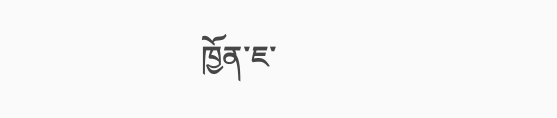ཁྱོན་ཇ་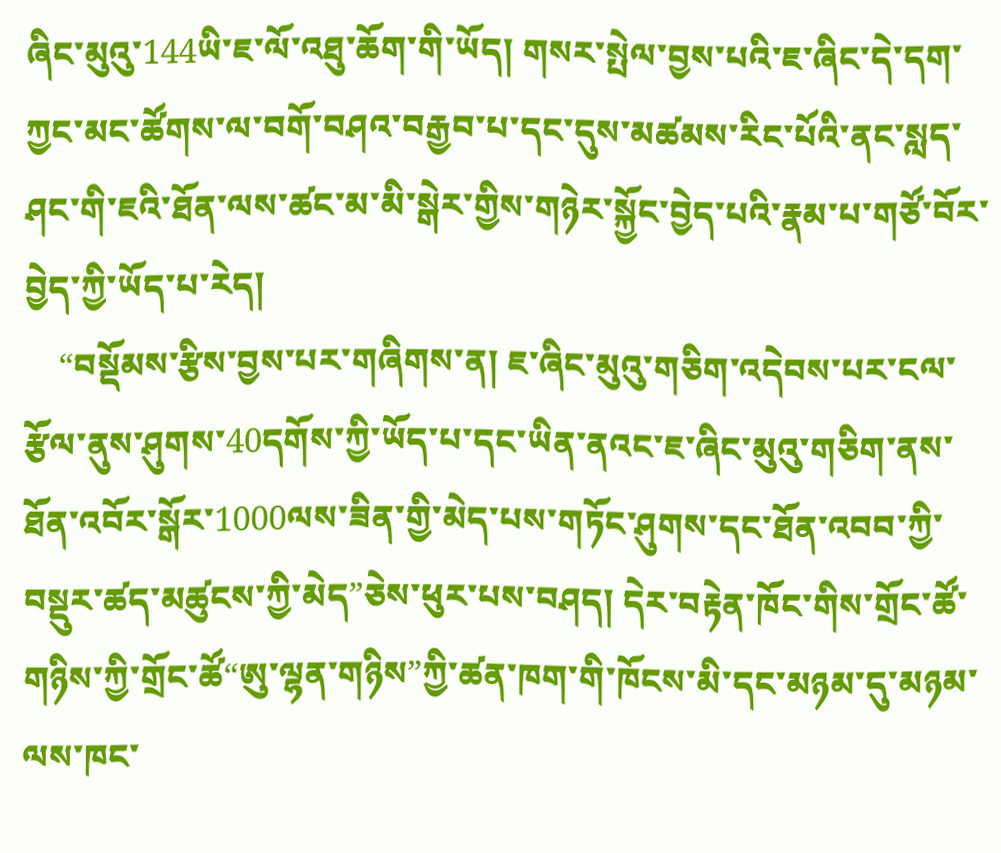ཞིང་མུའུ་144ཡི་ཇ་ལོ་འཐུ་ཆོག་གི་ཡོད། གསར་སྤེལ་བྱས་པའི་ཇ་ཞིང་དེ་དག་ཀྱང་མང་ཚོགས་ལ་བགོ་བཤའ་བརྒྱབ་པ་དང་དུས་མཚམས་རིང་པོའི་ནང་སླད་ཤང་གི་ཇའི་ཐོན་ལས་ཚང་མ་མི་སྒེར་གྱིས་གཉེར་སྐྱོང་བྱེད་པའི་རྣམ་པ་གཙོ་བོར་བྱེད་ཀྱི་ཡོད་པ་རེད།
    “བསྡོམས་རྩིས་བྱས་པར་གཞིགས་ན། ཇ་ཞིང་མུའུ་གཅིག་འདེབས་པར་ངལ་རྩོལ་ནུས་ཤུགས་40དགོས་ཀྱི་ཡོད་པ་དང་ཡིན་ནའང་ཇ་ཞིང་མུའུ་གཅིག་ནས་ཐོན་འབོར་སྒོར་1000ལས་ཟིན་གྱི་མེད་པས་གཏོང་ཤུགས་དང་ཐོན་འབབ་ཀྱི་བསྡུར་ཚད་མཚུངས་ཀྱི་མེད”ཅེས་ཕུར་པས་བཤད། དེར་བརྟེན་ཁོང་གིས་གྲོང་ཚོ་གཉིས་ཀྱི་གྲོང་ཚོ“ཨུ་ལྷན་གཉིས”ཀྱི་ཚན་ཁག་གི་ཁོངས་མི་དང་མཉམ་དུ་མཉམ་ལས་ཁང་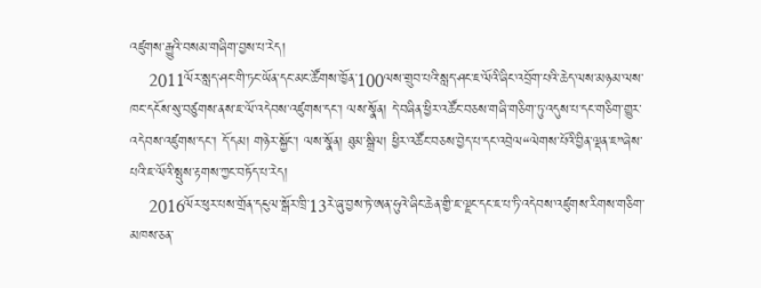འཛུགས་རྒྱུའི་བསམ་གཞིག་བྱས་པ་རེད།
    2011ལོར་སླད་ཤང་གི་ཏང་ཡོན་དང་མང་ཚོགས་ཁྱོན་100ལས་གྲུབ་པའི་སླད་ཤང་ཇ་ལོའི་ཞིང་འབྲོག་པའི་ཆེད་ལས་མཉམ་ལས་ཁང་དངོས་སུ་བཙུགས་ནས་ཇ་ལོ་འདེབས་འཛུགས་དང་། ལས་སྣོན། དེ་བཞིན་ཕྱིར་འཚོང་བཅས་གཞི་གཅིག་ཏུ་འདུས་པ་དང་གཅིག་གྱུར་འདེབས་འཛུགས་དང་། དོ་དམ། གཉེར་སྐྱོང་། ལས་སྣོན། ཐུམ་སྒྲིལ། ཕྱིར་འཚོང་བཅས་བྱེད་པ་དང་འབྲེལ“ལེགས་པོའི་བྱིན་ལྡན་ཇ”ཞེས་པའི་ཇ་ལོའི་སྤུས་རྟགས་ཀྱང་བཏོད་པ་རེད།
    2016ལོར་ཕུར་པས་གྲོན་དངུལ་སྒོར་ཁྲི་13རེ་ཞུ་བྱས་ཏེ་ཨན་ཧུའེ་ཞིང་ཆེན་གྱི་ཇ་ལྗང་དང་ཇ་པ་ཏི་འདེབས་འཛུགས་རིགས་གཅིག་མཁས་ཅན་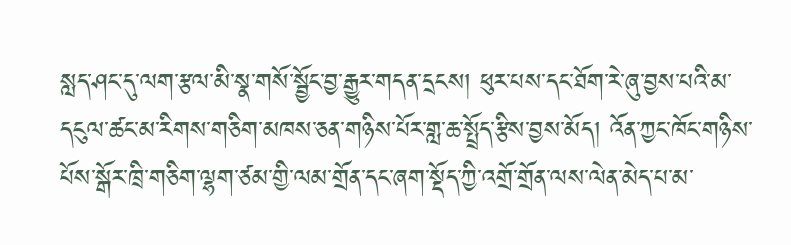སླད་ཤང་དུ་ལག་རྩལ་མི་སྣ་གསོ་སྦྱོང་བྱ་རྒྱུར་གདན་དྲངས། ཕུར་པས་དང་ཐོག་རེ་ཞུ་བྱས་པའི་མ་དངུལ་ཚང་མ་རིགས་གཅིག་མཁས་ཅན་གཉིས་པོར་གླ་ཆ་སྤྲོད་རྩིས་བྱས་མོད། འོན་ཀྱང་ཁོང་གཉིས་པོས་སྒོར་ཁྲི་གཅིག་ལྷག་ཙམ་གྱི་ལམ་གྲོན་དང་ཞག་སྡོད་ཀྱི་འགྲོ་གྲོན་ལས་ལེན་མེད་པ་མ་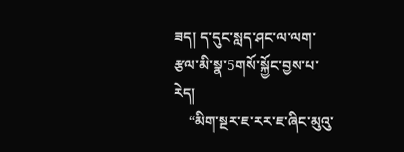ཟད། ད་དུང་སླད་ཤང་ལ་ལག་རྩལ་མི་སྣ་5གསོ་སྐྱོང་བྱས་པ་རེད།
    “མིག་སྔར་ཇ་རར་ཇ་ཞིང་མུའུ་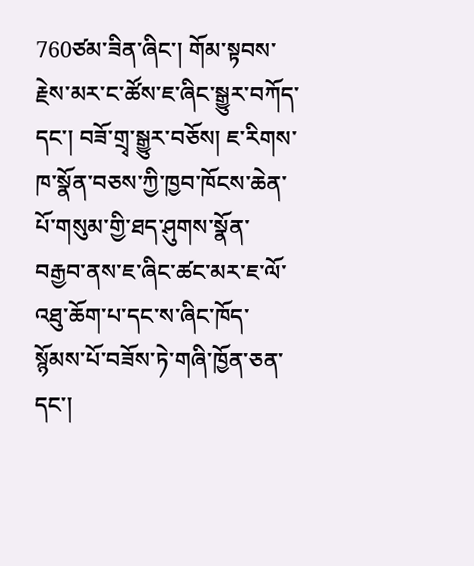760ཙམ་ཟིན་ཞིང་། གོམ་སྟབས་རྗེས་མར་ང་ཚོས་ཇ་ཞིང་སྒྱུར་བཀོད་དང་། བཟོ་གྲྭ་སྒྱུར་བཅོས། ཇ་རིགས་ཁ་སྣོན་བཅས་ཀྱི་ཁྱབ་ཁོངས་ཆེན་པོ་གསུམ་གྱི་ཐད་ཤུགས་སྣོན་བརྒྱབ་ནས་ཇ་ཞིང་ཚང་མར་ཇ་ལོ་འཐུ་ཆོག་པ་དང་ས་ཞིང་ཁོད་སྙོམས་པོ་བཟོས་ཏེ་གཞི་ཁྱོན་ཅན་དང་།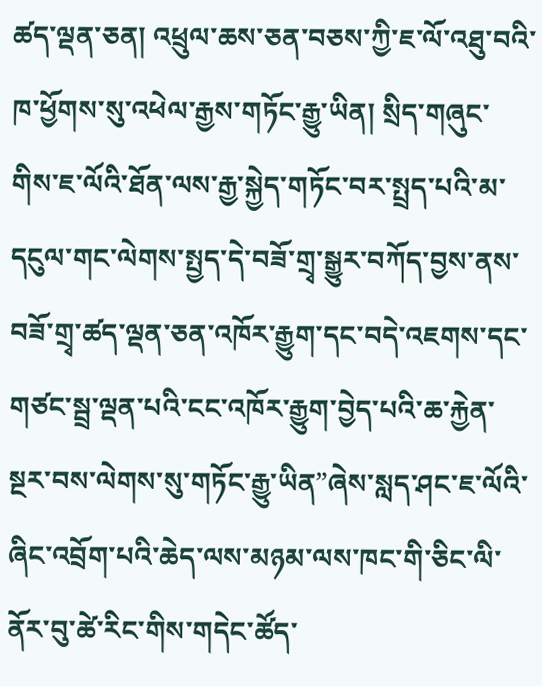ཚད་ལྡན་ཅན། འཕྲུལ་ཆས་ཅན་བཅས་ཀྱི་ཇ་ལོ་འཐུ་བའི་ཁ་ཕྱོགས་སུ་འཕེལ་རྒྱས་གཏོང་རྒྱུ་ཡིན། སྲིད་གཞུང་གིས་ཇ་ལོའི་ཐོན་ལས་རྒྱ་སྐྱེད་གཏོང་བར་སྤྲད་པའི་མ་དངུལ་གང་ལེགས་སྤྱད་དེ་བཟོ་གྲྭ་སྒྱུར་བཀོད་བྱས་ནས་བཟོ་གྲྭ་ཚད་ལྡན་ཅན་འཁོར་རྒྱུག་དང་བདེ་འཇགས་དང་གཙང་སྦྲ་ལྡན་པའི་ངང་འཁོར་རྒྱུག་བྱེད་པའི་ཆ་རྐྱེན་སྔར་བས་ལེགས་སུ་གཏོང་རྒྱུ་ཡིན”ཞེས་སླད་ཤང་ཇ་ལོའི་ཞིང་འབྲོག་པའི་ཆེད་ལས་མཉམ་ལས་ཁང་གི་ཅིང་ལི་ནོར་བུ་ཚེ་རིང་གིས་གདེང་ཚོད་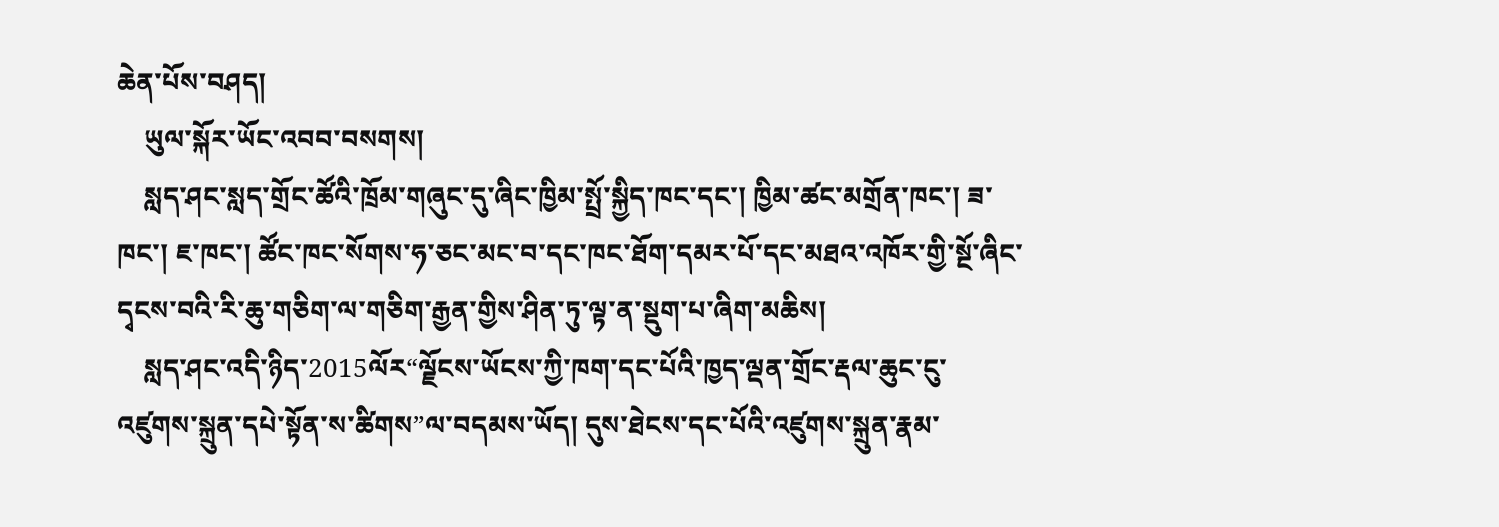ཆེན་པོས་བཤད།
    ཡུལ་སྐོར་ཡོང་འབབ་བསགས།
    སླད་ཤང་སླད་གྲོང་ཚོའི་ཁྲོམ་གཞུང་དུ་ཞིང་ཁྱིམ་སྤྲོ་སྐྱིད་ཁང་དང་། ཁྱིམ་ཚང་མགྲོན་ཁང་། ཟ་ཁང་། ཇ་ཁང་། ཚོང་ཁང་སོགས་ཧ་ཅང་མང་བ་དང་ཁང་ཐོག་དམར་པོ་དང་མཐའ་འཁོར་གྱི་སྔོ་ཞིང་དྭངས་བའི་རི་ཆུ་གཅིག་ལ་གཅིག་རྒྱན་གྱིས་ཤིན་ཏུ་ལྟ་ན་སྡུག་པ་ཞིག་མཆིས།
    སླད་ཤང་འདི་ཉིད་2015ལོར“ལྗོངས་ཡོངས་ཀྱི་ཁག་དང་པོའི་ཁྱད་ལྡན་གྲོང་རྡལ་ཆུང་ངུ་འཛུགས་སྐྲུན་དཔེ་སྟོན་ས་ཚིགས”ལ་བདམས་ཡོད། དུས་ཐེངས་དང་པོའི་འཛུགས་སྐྲུན་རྣམ་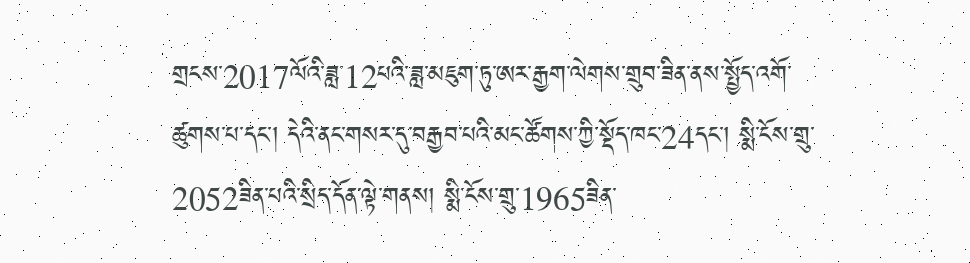གྲངས་2017ལོའི་ཟླ་12པའི་ཟླ་མཇུག་ཏུ་ཨར་རྒྱག་ལེགས་གྲུབ་ཟིན་ནས་སྤྱོད་འགོ་ཚུགས་པ་དང་། དེའི་ནང་གསར་དུ་བརྒྱབ་པའི་མང་ཚོགས་ཀྱི་སྡོད་ཁང་24དང་། སྨི་ངོས་གྲུ་2052ཟིན་པའི་སྲིད་དོན་ལྟེ་གནས། སྨི་ངོས་གྲུ་1965ཟིན་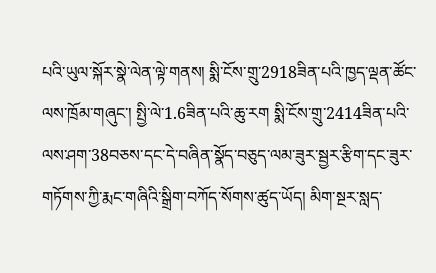པའི་ཡུལ་སྐོར་སྣེ་ལེན་ལྟེ་གནས། སྨི་ངོས་གྲུ་2918ཟིན་པའི་ཁྱད་ལྡན་ཚོང་ལས་ཁྲོམ་གཞུང་། སྤྱི་ལེ་1.6ཟིན་པའི་ཆུ་རག སྨི་ངོས་གྲུ་2414ཟིན་པའི་ལས་ཤག་38བཅས་དང་དེ་བཞིན་སྣོད་བཅུད་ལམ་ཟུར་སྦྱར་རྩིག་དང་ཟུར་གཏོགས་ཀྱི་རྨང་གཞིའི་སྒྲིག་བཀོད་སོགས་ཚུད་ཡོད། མིག་སྔར་སླད་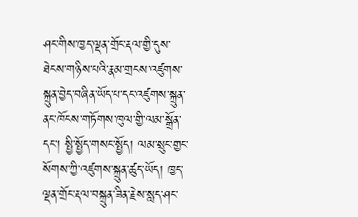ཤང་གིས་ཁྱད་ལྡན་གྲོང་རྡལ་གྱི་དུས་ཐེངས་གཉིས་པའི་རྣམ་གྲངས་འཛུགས་སྐྲུན་བྱེད་བཞིན་ཡོད་པ་དང་འཛུགས་སྐྲུན་ནང་ཁོངས་གཏོགས་ཁུལ་གྱི་ལམ་སྒྲོན་དང་། སྤྱི་སྤྱོད་གསང་སྤྱོད། ལམ་སྲུང་གྱང་སོགས་ཀྱི་འཛུགས་སྐྲུན་ཚུད་ཡོད། ཁྱད་ལྡན་གྲོང་རྡལ་བསྐྲུན་ཟིན་རྗེས་སླད་ཤང་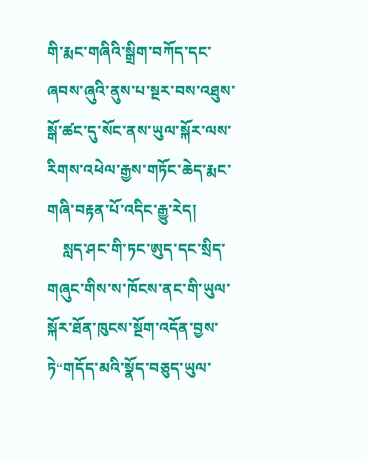གི་རྨང་གཞིའི་སྒྲིག་བཀོད་དང་ཞབས་ཞུའི་ནུས་པ་སྔར་བས་འཐུས་སྒོ་ཚང་དུ་སོང་ནས་ཡུལ་སྐོར་ལས་རིགས་འཕེལ་རྒྱས་གཏོང་ཆེད་རྨང་གཞི་བརྟན་པོ་འདིང་རྒྱུ་རེད།
    སླད་ཤང་གི་ཏང་ཨུད་དང་སྲིད་གཞུང་གིས་ས་ཁོངས་ནང་གི་ཡུལ་སྐོར་ཐོན་ཁུངས་སྔོག་འདོན་བྱས་ཏེ“གདོད་མའི་སྣོད་བཅུད་ཡུལ་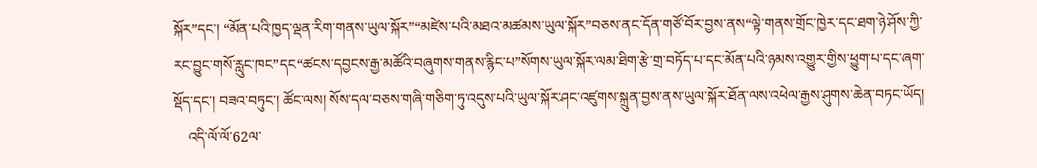སྐོར”དང་། “མོན་པའི་ཁྱད་ལྡན་རིག་གནས་ཡུལ་སྐོར”“མཛེས་པའི་མཐའ་མཚམས་ཡུལ་སྐོར”བཅས་ནང་དོན་གཙོ་བོར་བྱས་ནས“ལྟེ་གནས་གྲོང་ཁྱེར་དང་ཐག་ཉེ་ཤོས་ཀྱི་རང་བྱུང་གསོ་རླུང་ཁང”དང“ཚངས་དབྱངས་རྒྱ་མཚོའི་བཞུགས་གནས་རྙིང་པ”སོགས་ཡུལ་སྐོར་ལམ་ཐིག་རྩེ་གྲ་བཏོད་པ་དང་མོན་པའི་ཉམས་འགྱུར་གྱིས་ཕྱུག་པ་དང་ཞག་སྡོད་དང་། བཟའ་བཏུང་། ཚོང་ལས། སོས་དལ་བཅས་གཞི་གཅིག་ཏུ་འདུས་པའི་ཡུལ་སྐོར་ཤང་འཛུགས་སྐྲུན་བྱས་ནས་ཡུལ་སྐོར་ཐོན་ལས་འཕེལ་རྒྱས་ཤུགས་ཆེན་བཏང་ཡོད།
    འདི་ལོ་ལོ་62ལ་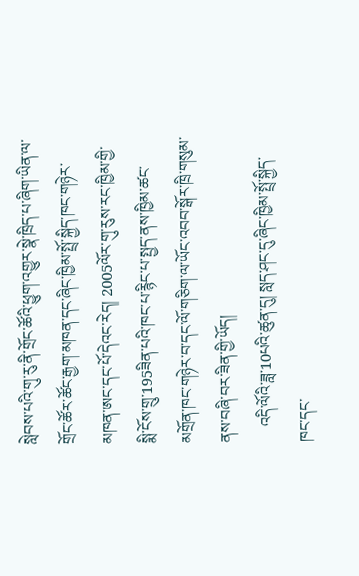སླེབས་པའི་གུ་རུ་ནི་གྲོང་ཚོའི་ཕྱུག་འགྱུར་སྣེ་ཁྲིད་པ་ཞིག་ཡིན་ལ་གྲོང་ཚོར་ཚོང་རྒྱག་མཁན་དང་ཞིང་ཁྱིམ་སྤྲོ་སྐྱིད་ཁང་གཉེར་མཁན་ཨང་དང་པོ་དེའང་རེད། 2005ལོར་གུ་རུས་རང་ཁྱིམ་གྱི་སྨི་ངོས་གྲུ་195ཟིན་པའི་ཁང་པ་རྙིང་པ་སྤྱད་ནས་ཁྱིམ་ཚང་མགྲོན་ཁང་གཉེར་བ་དང་ལོ་གཅིག་ལ་ཡོང་འབབ་སྒོར་ཁྲི་གསུམ་ནས་བཞི་བར་ཟིན་གྱི་ཡོད།
    འདི་ལོའི་ཟླ་10པའི་ཚུན་དུ། སླད་ཤང་དུ་ཞིང་ཁྱིམ་སྤྲོ་སྐྱིད་ཁང་དང་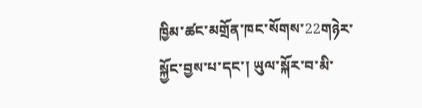ཁྱིམ་ཚང་མགྲོན་ཁང་སོགས་22གཉེར་སྐྱོང་བྱས་པ་དང་། ཡུལ་སྐོར་བ་མི་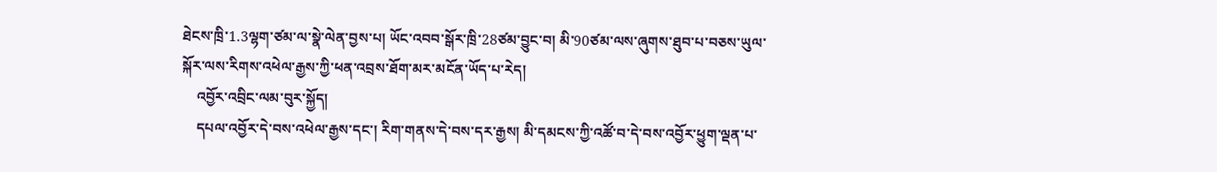ཐེངས་ཁྲི་1.3ལྷག་ཙམ་ལ་སྣེ་ལེན་བྱས་པ། ཡོང་འབབ་སྒོར་ཁྲི་28ཙམ་བྱུང་བ། མི་90ཙམ་ལས་ཞུགས་ཐུབ་པ་བཅས་ཡུལ་སྐོར་ལས་རིགས་འཕེལ་རྒྱས་ཀྱི་ཕན་འབྲས་ཐོག་མར་མངོན་ཡོད་པ་རེད།
    འབྱོར་འབྲིང་ལམ་བུར་སྐྱོད།
    དཔལ་འབྱོར་དེ་བས་འཕེལ་རྒྱས་དང་། རིག་གནས་དེ་བས་དར་རྒྱས། མི་དམངས་ཀྱི་འཚོ་བ་དེ་བས་འབྱོར་ཕྱུག་ལྡན་པ་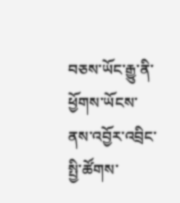བཅས་ཡོང་རྒྱུ་ནི་ཕྱོགས་ཡོངས་ནས་འབྱོར་འབྲིང་སྤྱི་ཚོགས་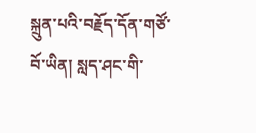སྐྲུན་པའི་བརྗོད་དོན་གཙོ་བོ་ཡིན། སླད་ཤང་གི་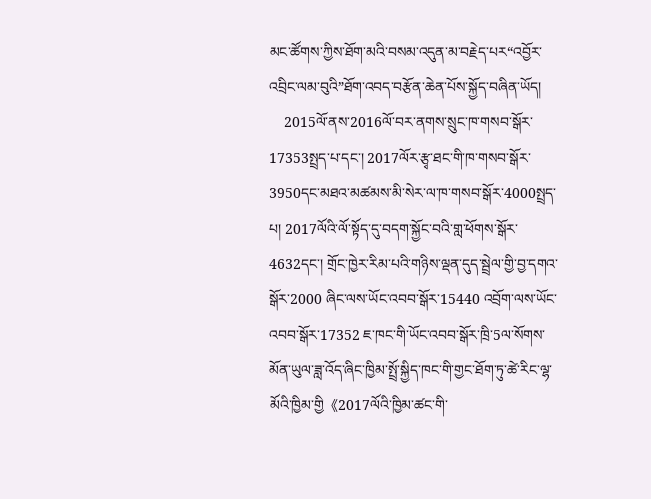མང་ཚོགས་ཀྱིས་ཐོག་མའི་བསམ་འདུན་མ་བརྗེད་པར“འབྱོར་འབྲིང་ལམ་བུའི”ཐོག་འབད་བརྩོན་ཆེན་པོས་སྐྱོད་བཞིན་ཡོད།
    2015ལོ་ནས་2016ལོ་བར་ནགས་སྲུང་ཁ་གསབ་སྒོར་17353སྤྲད་པ་དང་། 2017ལོར་རྩྭ་ཐང་གི་ཁ་གསབ་སྒོར་3950དང་མཐའ་མཚམས་མི་སེར་ལ་ཁ་གསབ་སྒོར་4000སྤྲད་པ། 2017ལོའི་ལོ་སྟོད་དུ་བདག་སྐྱོང་བའི་གླ་ཕོགས་སྒོར་4632དང་། གྲོང་ཁྱེར་རིམ་པའི་གཉིས་ལྡན་དུད་སྦྲེལ་གྱི་བྱ་དགའ་སྒོར་2000 ཞིང་ལས་ཡོང་འབབ་སྒོར་15440 འབྲོག་ལས་ཡོང་འབབ་སྒོར་17352 ཇ་ཁང་གི་ཡོང་འབབ་སྒོར་ཁྲི་5ལ་སོགས་མོན་ཡུལ་ཟླ་འོད་ཞིང་ཁྱིམ་སྤྲོ་སྐྱིད་ཁང་གི་གྱང་ཐོག་ཏུ་ཚེ་རིང་ལྷ་མོའི་ཁྱིམ་གྱི《2017ལོའི་ཁྱིམ་ཚང་གི་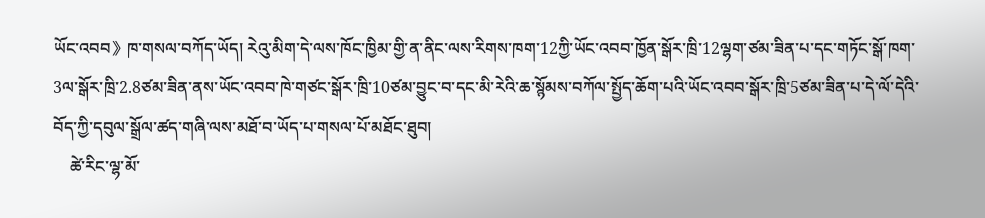ཡོང་འབབ》ཁ་གསལ་བཀོད་ཡོད། རེའུ་མིག་དེ་ལས་ཁོང་ཁྱིམ་གྱི་ན་ནིང་ལས་རིགས་ཁག་12ཀྱི་ཡོང་འབབ་ཁྱོན་སྒོར་ཁྲི་12ལྷག་ཙམ་ཟིན་པ་དང་གཏོང་སྒོ་ཁག་3ལ་སྒོར་ཁྲི་2.8ཙམ་ཟིན་ནས་ཡོང་འབབ་ཁེ་གཙང་སྒོར་ཁྲི་10ཙམ་བྱུང་བ་དང་མི་རེའི་ཆ་སྙོམས་བཀོལ་སྤྱོད་ཆོག་པའི་ཡོང་འབབ་སྒོར་ཁྲི་5ཙམ་ཟིན་པ་དེ་ལོ་དེའི་བོད་ཀྱི་དབུལ་སྒྲོལ་ཚད་གཞི་ལས་མཐོ་བ་ཡོད་པ་གསལ་པོ་མཐོང་ཐུབ།
    ཚེ་རིང་ལྷ་མོ་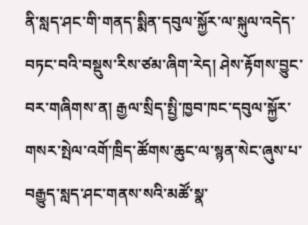ནི་སླད་ཤང་གི་གནད་སྨིན་དབུལ་སྐྱོར་ལ་སྐུལ་འདེད་བཏང་བའི་བསྡུས་རིས་ཙམ་ཞིག་རེད། ཤེས་རྟོགས་བྱུང་བར་གཞིགས་ན། རྒྱལ་སྲིད་སྤྱི་ཁྱབ་ཁང་དབུལ་སྐྱོར་གསར་སྤེལ་འགོ་ཁྲིད་ཚོགས་ཆུང་ལ་སྙན་སེང་ཞུས་པ་བརྒྱུད་སླད་ཤང་གནས་སའི་མཚོ་སྣ་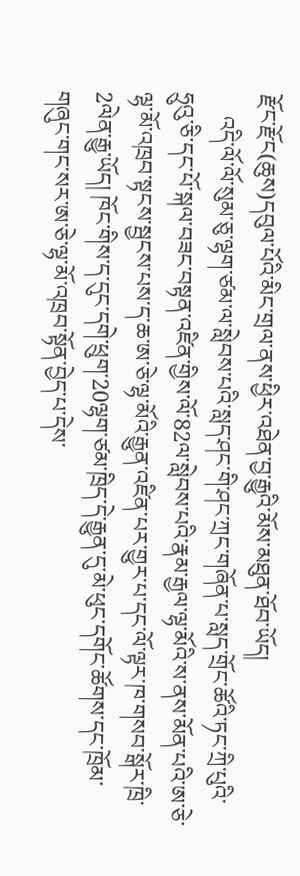རྫོང་རྫོང(ཆུས)དབུལ་པོའི་མིང་གྲལ་ནས་ཕྱིར་འཐེན་བྱ་རྒྱུའི་མོས་མཐུན་ཐོབ་ཡོད།
    འདི་ལོ་ལོ་སུམ་ཅུ་ལྷག་ཙམ་ལ་སླེབས་པའི་སླད་ཤང་གི་ཤང་ཀྲང་གཞོན་པ་སླད་གྲོང་ཚོའི་ཏང་ཀྲི་པུའི་ཧྲུའུ་ཅི་དང་པོ་སྐལ་བཟང་བསྟན་འཛིན་གྱིས་ལོ་82ལ་སླེབས་པའི་རྣམ་རྒྱལ་ལྷ་མོའི་ས་ནས་མོན་པའི་ཨ་ཅེ་ལྷ་མོ་འཁྲབ་སྟངས་སྦྱངས་པས་ད་ཆ་ཨ་ཅེ་ལྷ་མོའི་རྒྱུན་འཛིན་པར་གྱུར་པ་དང་ལོ་ལྟར་ཁ་གསབ་སྒོར་ཁྲི་2ལེན་རྒྱུ་ཡོད། ཁོང་གིས་ད་དུང་དགེ་ཕྲུག་20ལྷག་ཙམ་ཁྲིད་དེ་རྒྱུན་དུ་མེ་ཕུང་དགོང་ཚོགས་དང་ཁྲོམ་གཞུང་གང་སར་ཨ་ཅེ་ལྷ་མོ་འཁྲབ་སྟོན་བྱེད་པ་དེས་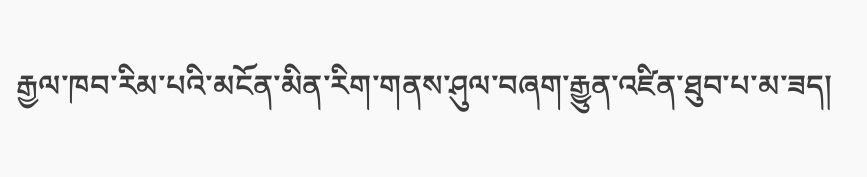རྒྱལ་ཁབ་རིམ་པའི་མངོན་མིན་རིག་གནས་ཤུལ་བཞག་རྒྱུན་འཛིན་ཐུབ་པ་མ་ཟད།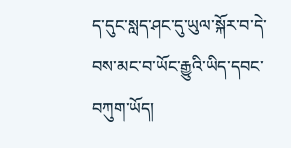ད་དུང་སླད་ཤང་དུ་ཡུལ་སྐོར་བ་དེ་བས་མང་བ་ཡོང་རྒྱུའི་ཡིད་དབང་བཀུག་ཡོད།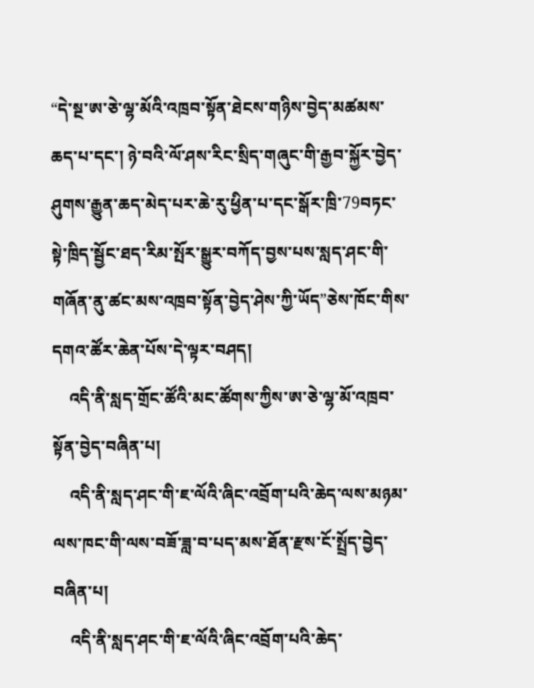“དེ་སྔ་ཨ་ཅེ་ལྷ་མོའི་འཁྲབ་སྟོན་ཐེངས་གཉིས་བྱེད་མཚམས་ཆད་པ་དང་། ཉེ་བའི་ལོ་ཤས་རིང་སྲིད་གཞུང་གི་རྒྱབ་སྐྱོར་བྱེད་ཤུགས་རྒྱུན་ཆད་མེད་པར་ཆེ་རུ་ཕྱིན་པ་དང་སྒོར་ཁྲི་79བཏང་སྟེ་ཁྲིད་སྦྱོང་ཐད་རིམ་སྤོར་སྒྱུར་བཀོད་བྱས་པས་སླད་ཤང་གི་གཞོན་ནུ་ཚང་མས་འཁྲབ་སྟོན་བྱེད་ཤེས་ཀྱི་ཡོད”ཅེས་ཁོང་གིས་དགའ་ཚོར་ཆེན་པོས་དེ་ལྟར་བཤད།
    འདི་ནི་སླད་གྲོང་ཚོའི་མང་ཚོགས་ཀྱིས་ཨ་ཅེ་ལྷ་མོ་འཁྲབ་སྟོན་བྱེད་བཞིན་པ།
    འདི་ནི་སླད་ཤང་གི་ཇ་ལོའི་ཞིང་འབྲོག་པའི་ཆེད་ལས་མཉམ་ལས་ཁང་གི་ལས་བཟོ་ཟླ་བ་པད་མས་ཐོན་རྫས་ངོ་སྤྲོད་བྱེད་བཞིན་པ།
    འདི་ནི་སླད་ཤང་གི་ཇ་ལོའི་ཞིང་འབྲོག་པའི་ཆེད་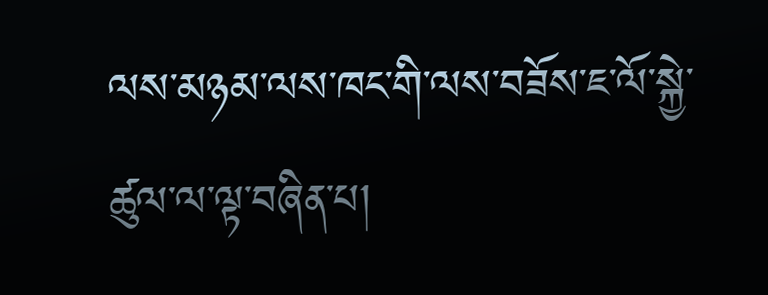ལས་མཉམ་ལས་ཁང་གི་ལས་བཟོས་ཇ་ལོ་སྐྱེ་ཚུལ་ལ་ལྟ་བཞིན་པ།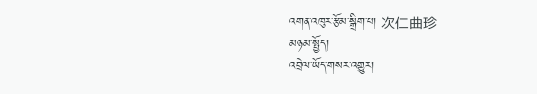འགན་འཁུར་རྩོམ་སྒྲིག་པ། 次仁曲珍
མཉམ་སྤྱོད།
འབྲེལ་ཡོད་གསར་འགྱུར།